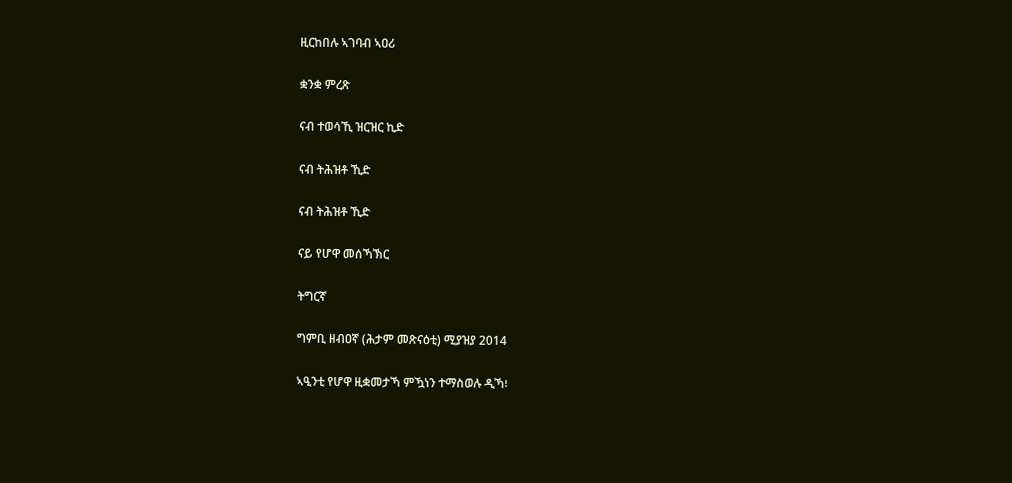ዚርከበሉ ኣገባብ ኣዐሪ

ቋንቋ ምረጽ

ናብ ተወሳኺ ዝርዝር ኪድ

ናብ ትሕዝቶ ኺድ

ናብ ትሕዝቶ ኺድ

ናይ የሆዋ መሰኻኽር

ትግርኛ

ግምቢ ዘብዐኛ (ሕታም መጽናዕቲ) ሚያዝያ 2014

ኣዒንቲ የሆዋ ዚቋመታኻ ምዃነን ተማስወሉ ዲኻ፧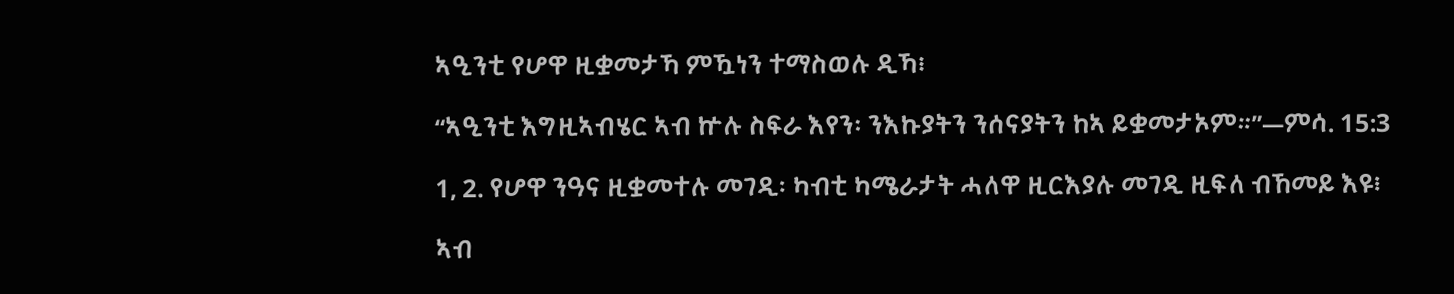ኣዒንቲ የሆዋ ዚቋመታኻ ምዃነን ተማስወሉ ዲኻ፧

“ኣዒንቲ እግዚኣብሄር ኣብ ኵሉ ስፍራ እየን፡ ንእኩያትን ንሰናያትን ከኣ ይቋመታኦም።”—ምሳ. 15:3

1, 2. የሆዋ ንዓና ዚቋመተሉ መገዲ፡ ካብቲ ካሜራታት ሓለዋ ዚርእያሉ መገዲ ዚፍለ ብኸመይ እዩ፧

ኣብ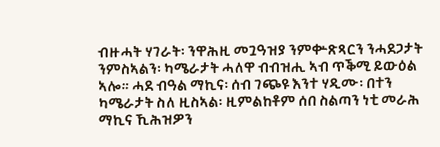ብዙሓት ሃገራት፡ ንዋሕዚ መጓዓዝያ ንምቍጽጻርን ንሓደጋታት ንምስኣልን፡ ካሜራታት ሓለዋ ብብዝሒ ኣብ ጥቕሚ ይውዕል ኣሎ። ሓደ ብዓል ማኪና፡ ሰብ ገጭዩ እንተ ሃዲሙ፡ በተን ካሜራታት ስለ ዚስኣል፡ ዚምልከቶም ሰበ ስልጣን ነቲ መራሕ ማኪና ኺሕዝዎን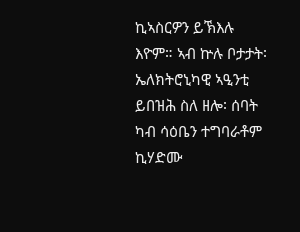ኪኣስርዎን ይኽእሉ እዮም። ኣብ ኵሉ ቦታታት፡ ኤለክትሮኒካዊ ኣዒንቲ ይበዝሕ ስለ ዘሎ፡ ሰባት ካብ ሳዕቤን ተግባራቶም ኪሃድሙ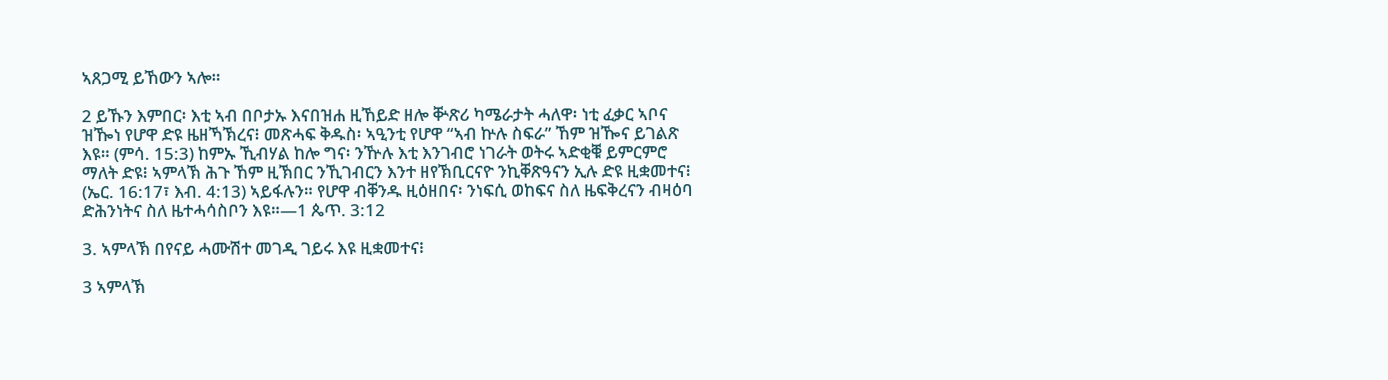ኣጸጋሚ ይኸውን ኣሎ።

2 ይኹን እምበር፡ እቲ ኣብ በቦታኡ እናበዝሐ ዚኸይድ ዘሎ ቝጽሪ ካሜራታት ሓለዋ፡ ነቲ ፈቃር ኣቦና ዝዀነ የሆዋ ድዩ ዜዘኻኽረና፧ መጽሓፍ ቅዱስ፡ ኣዒንቲ የሆዋ “ኣብ ኵሉ ስፍራ” ኸም ዝዀና ይገልጽ እዩ። (ምሳ. 15:3) ከምኡ ኺብሃል ከሎ ግና፡ ንዅሉ እቲ እንገብሮ ነገራት ወትሩ ኣድቂቑ ይምርምሮ ማለት ድዩ፧ ኣምላኽ ሕጉ ኸም ዚኽበር ንኺገብርን እንተ ዘየኽቢርናዮ ንኪቐጽዓናን ኢሉ ድዩ ዚቋመተና፧ (ኤር. 16:17፣ እብ. 4:13) ኣይፋሉን። የሆዋ ብቐንዱ ዚዕዘበና፡ ንነፍሲ ወከፍና ስለ ዜፍቅረናን ብዛዕባ ድሕንነትና ስለ ዜተሓሳስቦን እዩ።—1 ጴጥ. 3:12

3. ኣምላኽ በየናይ ሓሙሽተ መገዲ ገይሩ እዩ ዚቋመተና፧

3 ኣምላኽ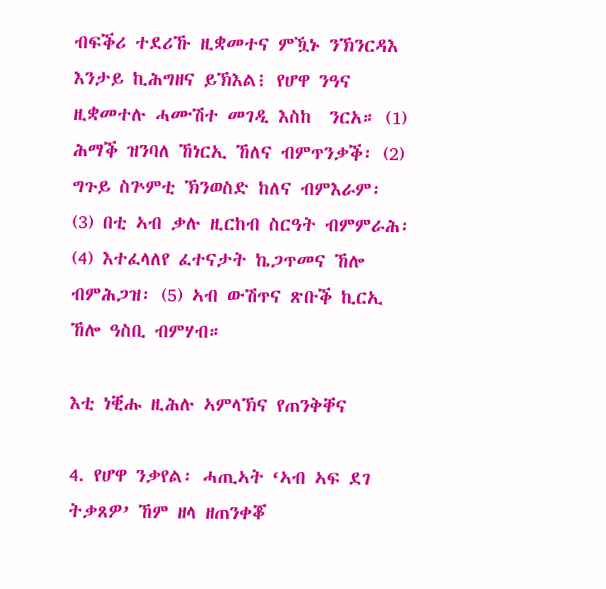ብፍቕሪ ተደሪኹ ዚቋመተና ምዃኑ ንኽንርዳእ እንታይ ኪሕግዘና ይኽእል፧ የሆዋ ንዓና ዚቋመተሉ ሓሙሽተ መገዲ እስከ  ንርአ። (1) ሕማቕ ዝንባለ ኸነርኢ ኸለና ብምጥንቃቕ፡ (2) ግጉይ ስጕምቲ ኽንወስድ ከለና ብምእራም፡ (3) በቲ ኣብ ቃሉ ዚርከብ ስርዓት ብምምራሕ፡ (4) እተፈላለየ ፈተናታት ኬጋጥመና ኸሎ ብምሕጋዝ፡ (5) ኣብ ውሽጥና ጽቡቕ ኪርኢ ኸሎ ዓስቢ ብምሃብ።

እቲ ነቒሑ ዚሕሉ ኣምላኽና የጠንቅቐና

4. የሆዋ ንቃየል፡ ሓጢኣት ‘ኣብ ኣፍ ደገ ትቃጸዎ’ ኸም ዘላ ዘጠንቀቖ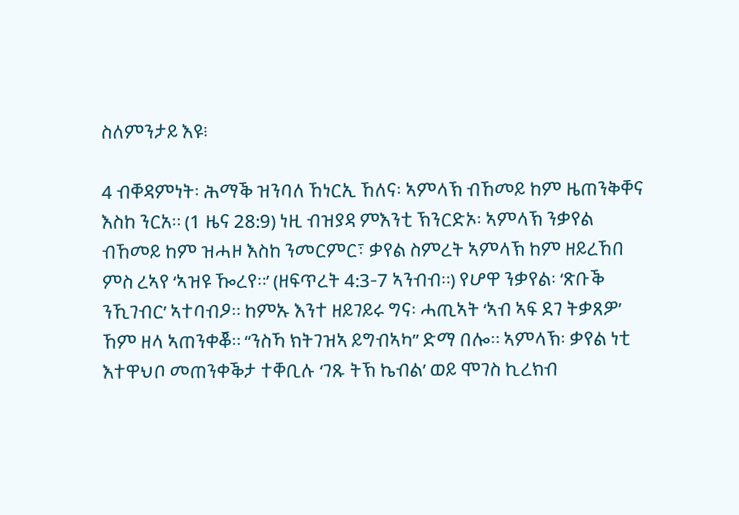ስለምንታይ እዩ፧

4 ብቐዳምነት፡ ሕማቕ ዝንባለ ኸነርኢ ኸለና፡ ኣምላኽ ብኸመይ ከም ዜጠንቅቐና እስከ ንርአ። (1 ዜና 28:9) ነዚ ብዝያዳ ምእንቲ ኽንርድኦ፡ ኣምላኽ ንቃየል ብኸመይ ከም ዝሓዞ እስከ ንመርምር፣ ቃየል ስምረት ኣምላኽ ከም ዘይረኸበ ምስ ረኣየ ‘ኣዝዩ ዀረየ።’ (ዘፍጥረት 4:3-7 ኣንብብ።) የሆዋ ንቃየል፡ ‘ጽቡቕ ንኺገብር’ ኣተባብዖ። ከምኡ እንተ ዘይገይሩ ግና፡ ሓጢኣት ‘ኣብ ኣፍ ደገ ትቃጸዎ’ ኸም ዘላ ኣጠንቀቖ። “ንስኻ ክትገዝኣ ይግብኣካ” ድማ በሎ። ኣምላኽ፡ ቃየል ነቲ እተዋህቦ መጠንቀቕታ ተቐቢሉ ‘ገጹ ትኽ ኬብል’ ወይ ሞገስ ኪረክብ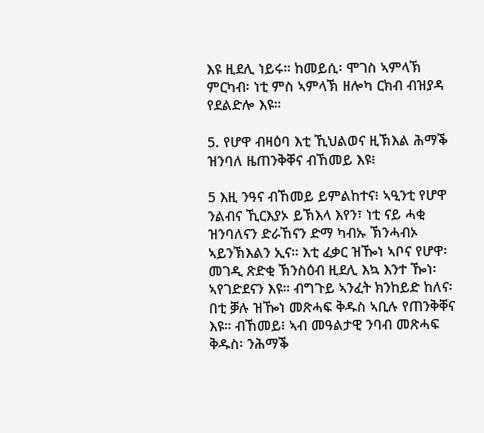እዩ ዚደሊ ነይሩ። ከመይሲ፡ ሞገስ ኣምላኽ ምርካብ፡ ነቲ ምስ ኣምላኽ ዘሎካ ርክብ ብዝያዳ የደልድሎ እዩ።

5. የሆዋ ብዛዕባ እቲ ኺህልወና ዚኽእል ሕማቕ ዝንባለ ዜጠንቅቐና ብኸመይ እዩ፧

5 እዚ ንዓና ብኸመይ ይምልከተና፧ ኣዒንቲ የሆዋ ንልብና ኺርእያኦ ይኽእላ እየን፣ ነቲ ናይ ሓቂ ዝንባለናን ድራኸናን ድማ ካብኡ ኽንሓብኦ ኣይንኽእልን ኢና። እቲ ፈቃር ዝዀነ ኣቦና የሆዋ፡ መገዲ ጽድቂ ኽንስዕብ ዚደሊ እኳ እንተ ዀነ፡ ኣየገድደናን እዩ። ብግጉይ ኣንፈት ክንከይድ ከለና፡ በቲ ቓሉ ዝዀነ መጽሓፍ ቅዱስ ኣቢሉ የጠንቅቐና እዩ። ብኸመይ፧ ኣብ መዓልታዊ ንባብ መጽሓፍ ቅዱስ፡ ንሕማቕ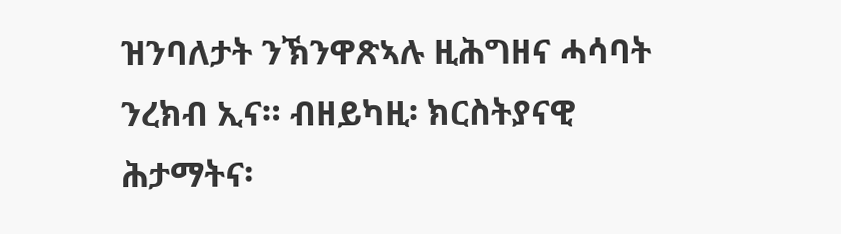ዝንባለታት ንኽንዋጽኣሉ ዚሕግዘና ሓሳባት ንረክብ ኢና። ብዘይካዚ፡ ክርስትያናዊ ሕታማትና፡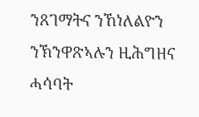ንጸገማትና ንኸነለልዮን ንኽንዋጽኣሉን ዚሕግዘና ሓሳባት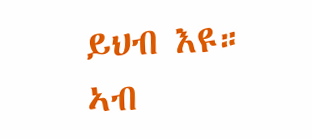ይህብ እዩ። ኣብ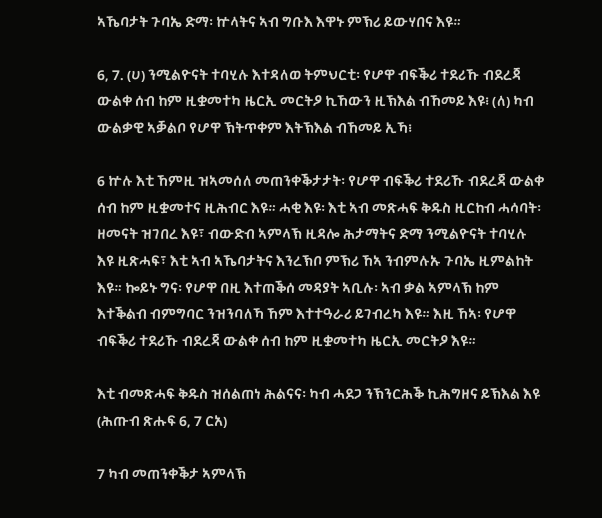ኣኼባታት ጉባኤ ድማ፡ ኵላትና ኣብ ግቡእ እዋኑ ምኽሪ ይውሃበና እዩ።

6, 7. (ሀ) ንሚልዮናት ተባሂሉ እተዳለወ ትምህርቲ፡ የሆዋ ብፍቕሪ ተደሪኹ ብደረጃ ውልቀ ሰብ ከም ዚቋመተካ ዜርኢ መርትዖ ኪኸውን ዚኽእል ብኸመይ እዩ፧ (ለ) ካብ ውልቃዊ ኣቓልቦ የሆዋ ኽትጥቀም እትኽእል ብኸመይ ኢኻ፧

6 ኵሉ እቲ ኸምዚ ዝኣመሰለ መጠንቀቕታታት፡ የሆዋ ብፍቕሪ ተደሪኹ ብደረጃ ውልቀ ሰብ ከም ዚቋመተና ዚሕብር እዩ። ሓቂ እዩ፡ እቲ ኣብ መጽሓፍ ቅዱስ ዚርከብ ሓሳባት፡ ዘመናት ዝገበረ እዩ፣ ብውድብ ኣምላኽ ዚዳሎ ሕታማትና ድማ ንሚልዮናት ተባሂሉ እዩ ዚጽሓፍ፣ እቲ ኣብ ኣኼባታትና እንረኽቦ ምኽሪ ኸኣ ንብምሉኡ ጉባኤ ዚምልከት እዩ። ኰይኑ ግና፡ የሆዋ በዚ እተጠቕሰ መዳያት ኣቢሉ፡ ኣብ ቃል ኣምላኽ ከም እተቕልብ ብምግባር ንዝንባለኻ ኸም እተተዓራሪ ይገብረካ እዩ። እዚ ኸኣ፡ የሆዋ ብፍቕሪ ተደሪኹ ብደረጃ ውልቀ ሰብ ከም ዚቋመተካ ዜርኢ መርትዖ እዩ።

እቲ ብመጽሓፍ ቅዱስ ዝሰልጠነ ሕልናና፡ ካብ ሓደጋ ንኽንርሕቕ ኪሕግዘና ይኽእል እዩ (ሕጡብ ጽሑፍ 6, 7 ርአ)

7 ካብ መጠንቀቕታ ኣምላኽ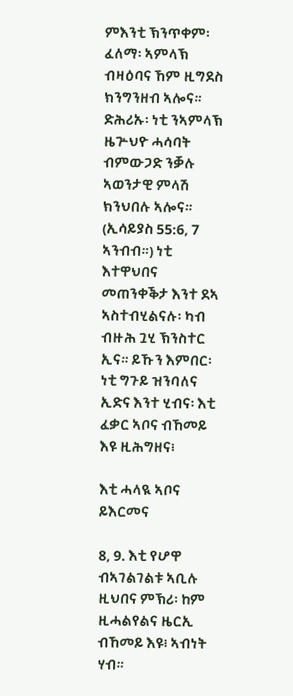ምእንቲ ኽንጥቀም፡ ፈለማ፡ ኣምላኽ ብዛዕባና ኸም ዚግደስ ክንግንዘብ ኣሎና። ድሕሪኡ፡ ነቲ ንኣምላኽ ዜጕህዮ ሓሳባት ብምውጋድ ንቓሉ ኣወንታዊ ምላሽ ክንህበሉ ኣሎና። (ኢሳይያስ 55:6, 7 ኣንብብ።) ነቲ እተዋህበና መጠንቀቕታ እንተ ደኣ ኣስተብሂልናሉ፡ ካብ ብዙሕ ጓሂ ኽንስተር ኢና። ይኹን እምበር፡ ነቲ ግጉይ ዝንባለና ኢድና እንተ ሂብና፡ እቲ ፈቃር ኣቦና ብኸመይ እዩ ዚሕግዘና፧

እቲ ሓላዪ ኣቦና ይእርመና

8, 9. እቲ የሆዋ ብኣገልገልቱ ኣቢሉ ዚህበና ምኽሪ፡ ከም ዚሓልየልና ዜርኢ ብኸመይ እዩ፧ ኣብነት ሃብ።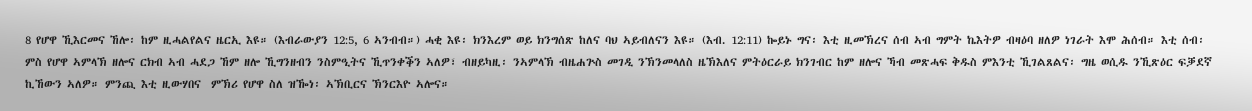8 የሆዋ ኺእርመና ኸሎ፡ ከም ዚሓልየልና ዜርኢ እዩ። (እብራውያን 12:5, 6 ኣንብብ።) ሓቂ እዩ፡ ክንእረም ወይ ክንግሰጽ ከለና ባህ ኣይብለናን እዩ። (እብ. 12:11) ኰይኑ ግና፡ እቲ ዚመኽረና ሰብ ኣብ ግምት ኬእትዎ ብዛዕባ ዘለዎ ነገራት እሞ ሕሰብ። እቲ ሰብ፡ ምስ የሆዋ ኣምላኽ ዘሎና ርክብ ኣብ ሓደጋ ኸም ዘሎ ኺግንዘብን ንስምዒትና ኺጥንቀቕን ኣለዎ፣ ብዘይካዚ፡ ንኣምላኽ ብዜሐጕስ መገዲ ንኽንመላለስ ዜኽእለና ምትዕርራይ ክንገብር ከም ዘሎና ኻብ መጽሓፍ ቅዱስ ምእንቲ ኺገልጸልና፡ ግዜ ወሲዱ ንኺጽዕር ፍቓደኛ ኪኸውን ኣለዎ። ምንጪ እቲ ዚውሃበና  ምኽሪ የሆዋ ስለ ዝዀነ፡ ኣኽቢርና ኽንርእዮ ኣሎና።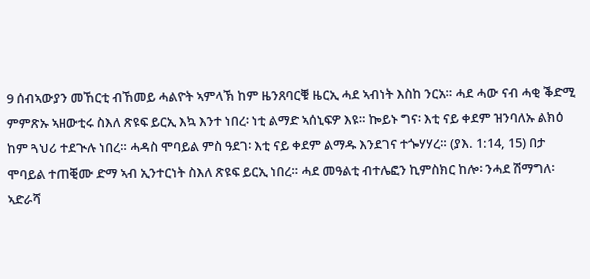9 ሰብኣውያን መኸርቲ ብኸመይ ሓልዮት ኣምላኽ ከም ዜንጸባርቑ ዜርኢ ሓደ ኣብነት እስከ ንርአ። ሓደ ሓው ናብ ሓቂ ቕድሚ ምምጽኡ ኣዘውቲሩ ስእለ ጽዩፍ ይርኢ እኳ እንተ ነበረ፡ ነቲ ልማድ ኣሰኒፍዎ እዩ። ኰይኑ ግና፡ እቲ ናይ ቀደም ዝንባለኡ ልክዕ ከም ጓህሪ ተደጒሉ ነበረ። ሓዳስ ሞባይል ምስ ዓደገ፡ እቲ ናይ ቀደም ልማዱ እንደገና ተጐሃሃረ። (ያእ. 1:14, 15) በታ ሞባይል ተጠቒሙ ድማ ኣብ ኢንተርነት ስእለ ጽዩፍ ይርኢ ነበረ። ሓደ መዓልቲ ብተሌፎን ኪምስክር ከሎ፡ ንሓደ ሽማግለ፡ ኣድራሻ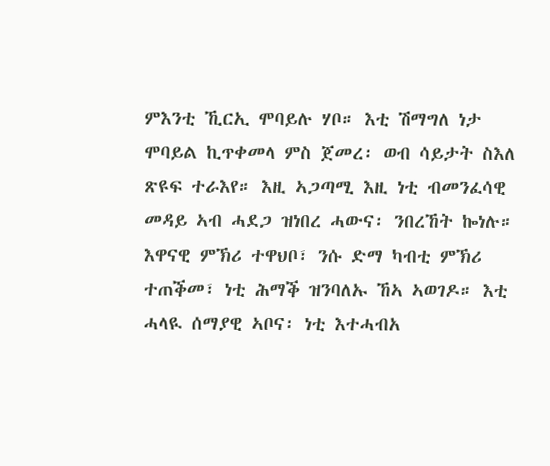ምእንቲ ኺርኢ ሞባይሉ ሃቦ። እቲ ሽማግለ ነታ ሞባይል ኪጥቀመላ ምስ ጀመረ፡ ወብ ሳይታት ስእለ ጽዩፍ ተራእየ። እዚ ኣጋጣሚ እዚ ነቲ ብመንፈሳዊ መዳይ ኣብ ሓደጋ ዝነበረ ሓውና፡ ንበረኸት ኰነሉ። እዋናዊ ምኽሪ ተዋህቦ፣ ንሱ ድማ ካብቲ ምኽሪ ተጠቕመ፣ ነቲ ሕማቕ ዝንባለኡ ኸኣ ኣወገዶ። እቲ ሓላዪ ሰማያዊ ኣቦና፡ ነቲ እተሓብአ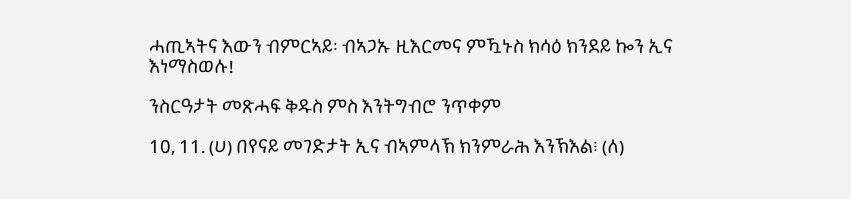ሓጢኣትና እውን ብምርኣይ፡ ብኣጋኡ ዚእርመና ምዃኑስ ክሳዕ ክንደይ ኰን ኢና እነማስወሉ!

ንስርዓታት መጽሓፍ ቅዱስ ምስ እንትግብሮ ንጥቀም

10, 11. (ሀ) በየናይ መገድታት ኢና ብኣምላኽ ክንምራሕ እንኽእል፧ (ለ)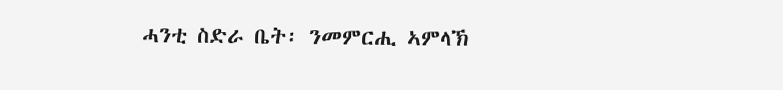ሓንቲ ስድራ ቤት፡ ንመምርሒ ኣምላኽ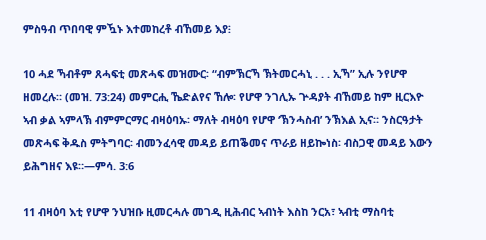ምስዓብ ጥበባዊ ምዃኑ እተመከረቶ ብኸመይ እያ፧

10 ሓደ ኻብቶም ጸሓፍቲ መጽሓፍ መዝሙር፡ “ብምኽርኻ ኽትመርሓኒ . . . ኢኻ” ኢሉ ንየሆዋ ዘመረሉ። (መዝ. 73:24) መምርሒ ኼድልየና ኸሎ፡ የሆዋ ንገሊኡ ጕዳያት ብኸመይ ከም ዚርእዮ ኣብ ቃል ኣምላኽ ብምምርማር ብዛዕባኡ፡ ማለት ብዛዕባ የሆዋ ‘ኽንሓስብ’ ንኽእል ኢና። ንስርዓታት መጽሓፍ ቅዱስ ምትግባር፡ ብመንፈሳዊ መዳይ ይጠቕመና ጥራይ ዘይኰነስ፡ ብስጋዊ መዳይ እውን ይሕግዘና እዩ።—ምሳ. 3:6

11 ብዛዕባ እቲ የሆዋ ንህዝቡ ዚመርሓሉ መገዲ ዚሕብር ኣብነት እስከ ንርአ፣ ኣብቲ ማስባቲ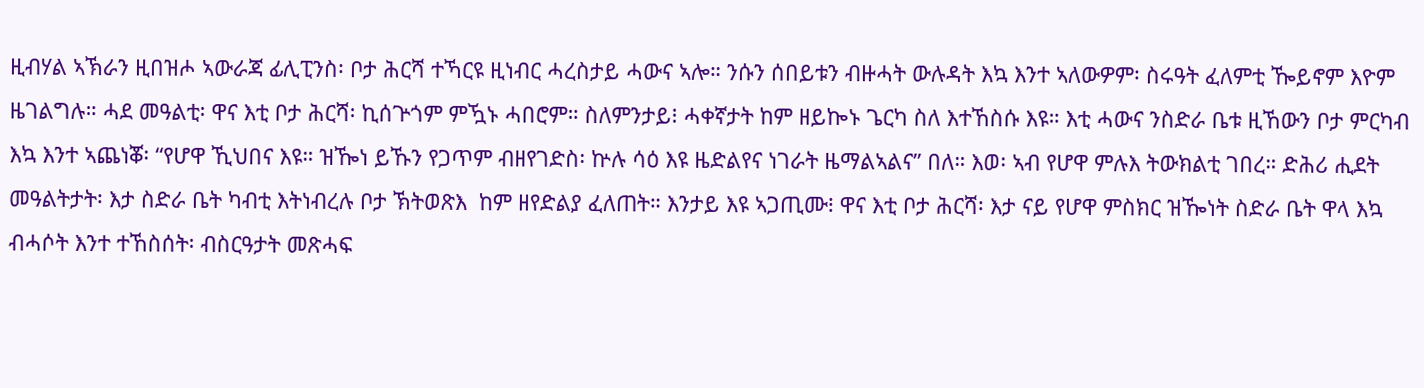ዚብሃል ኣኽራን ዚበዝሖ ኣውራጃ ፊሊፒንስ፡ ቦታ ሕርሻ ተኻርዩ ዚነብር ሓረስታይ ሓውና ኣሎ። ንሱን ሰበይቱን ብዙሓት ውሉዳት እኳ እንተ ኣለውዎም፡ ስሩዓት ፈለምቲ ዀይኖም እዮም ዜገልግሉ። ሓደ መዓልቲ፡ ዋና እቲ ቦታ ሕርሻ፡ ኪሰጕጎም ምዃኑ ሓበሮም። ስለምንታይ፧ ሓቀኛታት ከም ዘይኰኑ ጌርካ ስለ እተኸስሱ እዩ። እቲ ሓውና ንስድራ ቤቱ ዚኸውን ቦታ ምርካብ እኳ እንተ ኣጨነቖ፡ “የሆዋ ኺህበና እዩ። ዝዀነ ይኹን የጋጥም ብዘየገድስ፡ ኵሉ ሳዕ እዩ ዜድልየና ነገራት ዜማልኣልና” በለ። እወ፡ ኣብ የሆዋ ምሉእ ትውክልቲ ገበረ። ድሕሪ ሒደት መዓልትታት፡ እታ ስድራ ቤት ካብቲ እትነብረሉ ቦታ ኽትወጽእ  ከም ዘየድልያ ፈለጠት። እንታይ እዩ ኣጋጢሙ፧ ዋና እቲ ቦታ ሕርሻ፡ እታ ናይ የሆዋ ምስክር ዝዀነት ስድራ ቤት ዋላ እኳ ብሓሶት እንተ ተኸስሰት፡ ብስርዓታት መጽሓፍ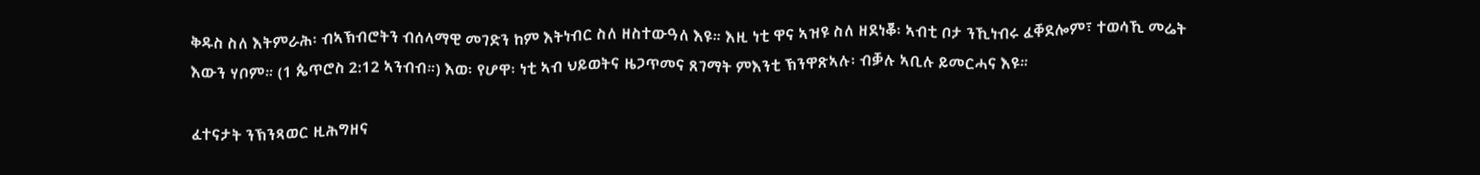ቅዱስ ስለ እትምራሕ፡ ብኣኽብሮትን ብሰላማዊ መገድን ከም እትነብር ስለ ዘስተውዓለ እዩ። እዚ ነቲ ዋና ኣዝዩ ስለ ዘደነቖ፡ ኣብቲ ቦታ ንኺነብሩ ፈቐደሎም፣ ተወሳኺ መሬት እውን ሃቦም። (1 ጴጥሮስ 2:12 ኣንብብ።) እወ፡ የሆዋ፡ ነቲ ኣብ ህይወትና ዜጋጥመና ጸገማት ምእንቲ ኽንዋጽኣሉ፡ ብቓሉ ኣቢሉ ይመርሓና እዩ።

ፈተናታት ንኽንጻወር ዚሕግዘና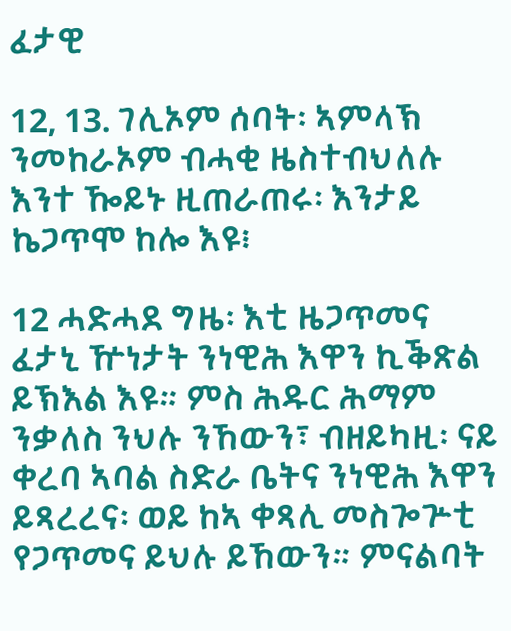ፈታዊ

12, 13. ገሊኦም ሰባት፡ ኣምላኽ ንመከራኦም ብሓቂ ዜስተብህለሉ እንተ ዀይኑ ዚጠራጠሩ፡ እንታይ ኬጋጥሞ ከሎ እዩ፧

12 ሓድሓደ ግዜ፡ እቲ ዜጋጥመና ፈታኒ ዅነታት ንነዊሕ እዋን ኪቕጽል ይኽእል እዩ። ምስ ሕዱር ሕማም ንቃለስ ንህሉ ንኸውን፣ ብዘይካዚ፡ ናይ ቀረባ ኣባል ስድራ ቤትና ንነዊሕ እዋን ይጻረረና፡ ወይ ከኣ ቀጻሊ መስጐጕቲ የጋጥመና ይህሉ ይኸውን። ምናልባት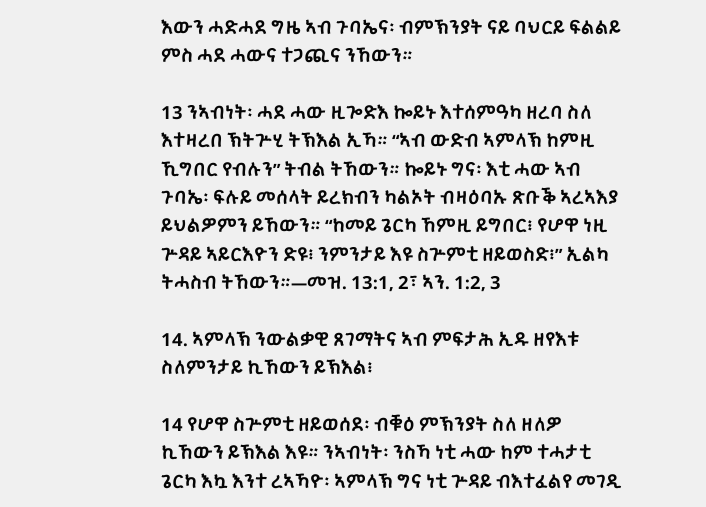እውን ሓድሓደ ግዜ ኣብ ጉባኤና፡ ብምኽንያት ናይ ባህርይ ፍልልይ ምስ ሓደ ሓውና ተጋጪና ንኸውን።

13 ንኣብነት፡ ሓደ ሓው ዚጐድእ ኰይኑ እተሰምዓካ ዘረባ ስለ እተዛረበ ኽትጕሂ ትኽእል ኢኻ። “ኣብ ውድብ ኣምላኽ ከምዚ ኺግበር የብሉን” ትብል ትኸውን። ኰይኑ ግና፡ እቲ ሓው ኣብ ጉባኤ፡ ፍሉይ መሰላት ይረክብን ካልኦት ብዛዕባኡ ጽቡቕ ኣረኣእያ ይህልዎምን ይኸውን። “ከመይ ጌርካ ኸምዚ ይግበር፧ የሆዋ ነዚ ጕዳይ ኣይርእዮን ድዩ፧ ንምንታይ እዩ ስጕምቲ ዘይወስድ፧” ኢልካ ትሓስብ ትኸውን።—መዝ. 13:1, 2፣ ኣን. 1:2, 3

14. ኣምላኽ ንውልቃዊ ጸገማትና ኣብ ምፍታሕ ኢዱ ዘየእቱ ስለምንታይ ኪኸውን ይኽእል፧

14 የሆዋ ስጕምቲ ዘይወሰደ፡ ብቑዕ ምኽንያት ስለ ዘለዎ ኪኸውን ይኽእል እዩ። ንኣብነት፡ ንስኻ ነቲ ሓው ከም ተሓታቲ ጌርካ እኳ እንተ ረኣኻዮ፡ ኣምላኽ ግና ነቲ ጕዳይ ብእተፈልየ መገዲ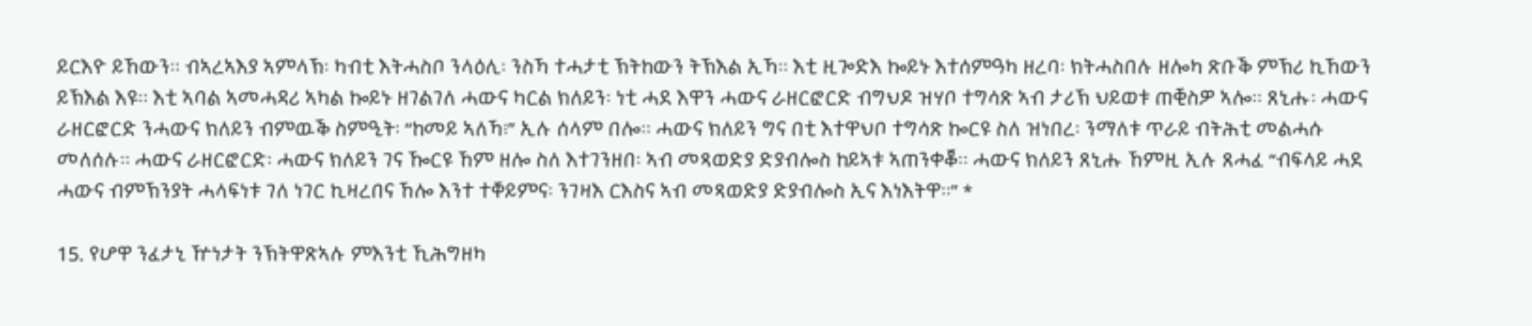ይርእዮ ይኸውን። ብኣረኣእያ ኣምላኽ፡ ካብቲ እትሓስቦ ንላዕሊ፡ ንስኻ ተሓታቲ ኽትከውን ትኽእል ኢኻ። እቲ ዚጐድእ ኰይኑ እተሰምዓካ ዘረባ፡ ክትሓስበሉ ዘሎካ ጽቡቕ ምኽሪ ኪኸውን ይኽእል እዩ። እቲ ኣባል ኣመሓዳሪ ኣካል ኰይኑ ዘገልገለ ሓውና ካርል ክለይን፡ ነቲ ሓደ እዋን ሓውና ራዘርፎርድ ብግህዶ ዝሃቦ ተግሳጽ ኣብ ታሪኽ ህይወቱ ጠቒስዎ ኣሎ። ጸኒሑ፡ ሓውና ራዘርፎርድ ንሓውና ክለይን ብምዉቕ ስምዒት፡ “ከመይ ኣለኻ፧” ኢሉ ሰላም በሎ። ሓውና ክለይን ግና በቲ እተዋህቦ ተግሳጽ ኰርዩ ስለ ዝነበረ፡ ንማለቱ ጥራይ ብትሕቲ መልሓሱ መለሰሉ። ሓውና ራዘርፎርድ፡ ሓውና ክለይን ገና ዀርዩ ኸም ዘሎ ስለ እተገንዘበ፡ ኣብ መጻወድያ ድያብሎስ ከይኣቱ ኣጠንቀቖ። ሓውና ክለይን ጸኒሑ ኸምዚ ኢሉ ጸሓፈ “ብፍላይ ሓደ ሓውና ብምኽንያት ሓላፍነቱ ገለ ነገር ኪዛረበና ኸሎ እንተ ተቐይምና፡ ንገዛእ ርእስና ኣብ መጻወድያ ድያብሎስ ኢና እነእትዋ።” *

15. የሆዋ ንፈታኒ ዅነታት ንኽትዋጽኣሉ ምእንቲ ኺሕግዘካ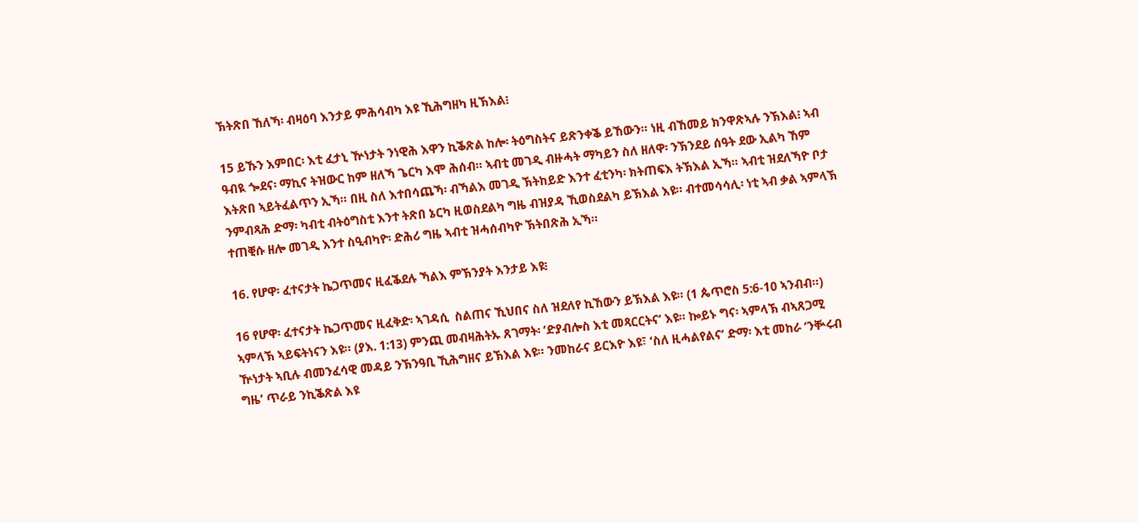ኽትጽበ ኸለኻ፡ ብዛዕባ እንታይ ምሕሳብካ እዩ ኺሕግዘካ ዚኽእል፧

15 ይኹን እምበር፡ እቲ ፈታኒ ዅነታት ንነዊሕ እዋን ኪቕጽል ከሎ፡ ትዕግስትና ይጽንቀቕ ይኸውን። ነዚ ብኸመይ ክንዋጽኣሉ ንኽእል፧ ኣብ ዓብዪ ጐደና፡ ማኪና ትዝውር ከም ዘለኻ ጌርካ እሞ ሕሰብ። ኣብቲ መገዲ ብዙሓት ማካይን ስለ ዘለዋ፡ ንኽንደይ ሰዓት ደው ኢልካ ኸም እትጽበ ኣይትፈልጥን ኢኻ። በዚ ስለ እተበሳጨኻ፡ ብኻልእ መገዲ ኽትከይድ እንተ ፈቲንካ፡ ክትጠፍእ ትኽእል ኢኻ። ኣብቲ ዝደለኻዮ ቦታ ንምብጻሕ ድማ፡ ካብቲ ብትዕግስቲ እንተ ትጽበ ኔርካ ዚወስደልካ ግዜ ብዝያዳ ኺወስደልካ ይኽእል እዩ። ብተመሳሳሊ፡ ነቲ ኣብ ቃል ኣምላኽ ተጠቒሱ ዘሎ መገዲ እንተ ስዒብካዮ፡ ድሕሪ ግዜ ኣብቲ ዝሓሰብካዮ ኽትበጽሕ ኢኻ።

16. የሆዋ፡ ፈተናታት ኬጋጥመና ዚፈቕደሉ ኻልእ ምኽንያት እንታይ እዩ፧

16 የሆዋ፡ ፈተናታት ኬጋጥመና ዚፈቅድ፡ ኣገዳሲ  ስልጠና ኺህበና ስለ ዝደለየ ኪኸውን ይኽእል እዩ። (1 ጴጥሮስ 5:6-10 ኣንብብ።) ኣምላኽ ኣይፍትነናን እዩ። (ያእ. 1:13) ምንጪ መብዛሕትኡ ጸገማት፡ ‘ድያብሎስ እቲ መጻርርትና’ እዩ። ኰይኑ ግና፡ ኣምላኽ ብኣጸጋሚ ዅነታት ኣቢሉ ብመንፈሳዊ መዳይ ንኽንዓቢ ኺሕግዘና ይኽእል እዩ። ንመከራና ይርእዮ እዩ፣ ‘ስለ ዚሓልየልና’ ድማ፡ እቲ መከራ ‘ንቝሩብ ግዜ’ ጥራይ ንኪቕጽል እዩ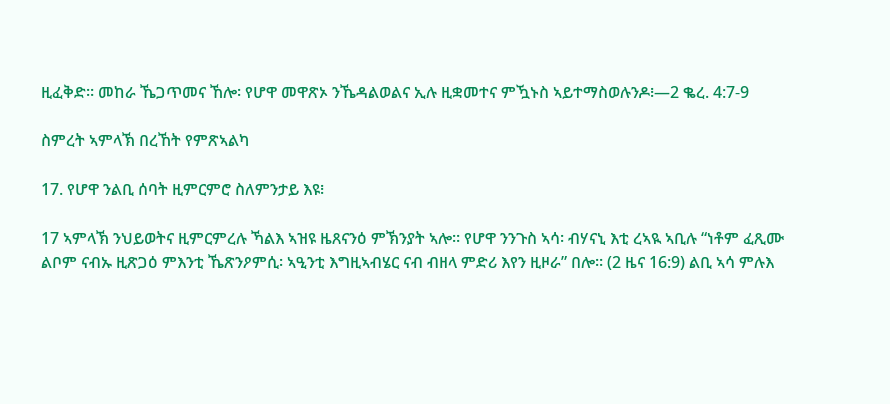ዚፈቅድ። መከራ ኼጋጥመና ኸሎ፡ የሆዋ መዋጽኦ ንኼዳልወልና ኢሉ ዚቋመተና ምዃኑስ ኣይተማስወሉንዶ፧—2 ቈረ. 4:7-9

ስምረት ኣምላኽ በረኸት የምጽኣልካ

17. የሆዋ ንልቢ ሰባት ዚምርምሮ ስለምንታይ እዩ፧

17 ኣምላኽ ንህይወትና ዚምርምረሉ ኻልእ ኣዝዩ ዜጸናንዕ ምኽንያት ኣሎ። የሆዋ ንንጉስ ኣሳ፡ ብሃናኒ እቲ ረኣዪ ኣቢሉ “ነቶም ፈጺሙ ልቦም ናብኡ ዚጽጋዕ ምእንቲ ኼጽንዖምሲ፡ ኣዒንቲ እግዚኣብሄር ናብ ብዘላ ምድሪ እየን ዚዞራ” በሎ። (2 ዜና 16:9) ልቢ ኣሳ ምሉእ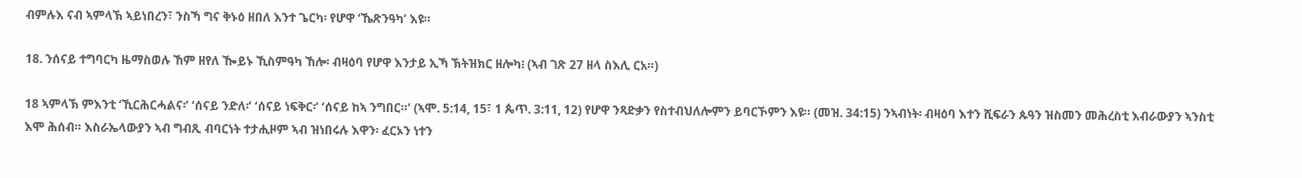ብምሉእ ናብ ኣምላኽ ኣይነበረን፣ ንስኻ ግና ቅኑዕ ዘበለ እንተ ጌርካ፡ የሆዋ ‘ኼጽንዓካ’ እዩ።

18. ንሰናይ ተግባርካ ዜማስወሉ ኸም ዘየለ ዀይኑ ኺስምዓካ ኸሎ፡ ብዛዕባ የሆዋ እንታይ ኢኻ ኽትዝክር ዘሎካ፧ (ኣብ ገጽ 27 ዘላ ስእሊ ርአ።)

18 ኣምላኽ ምእንቲ ‘ኺርሕርሓልና፡’ ‘ሰናይ ንድለ፡’ ‘ሰናይ ነፍቅር፡’ ‘ሰናይ ከኣ ንግበር።’ (ኣሞ. 5:14, 15፣ 1 ጴጥ. 3:11, 12) የሆዋ ንጻድቃን የስተብህለሎምን ይባርኾምን እዩ። (መዝ. 34:15) ንኣብነት፡ ብዛዕባ እተን ሺፍራን ጱዓን ዝስመን መሕረስቲ እብራውያን ኣንስቲ እሞ ሕሰብ። እስራኤላውያን ኣብ ግብጺ ብባርነት ተታሒዞም ኣብ ዝነበሩሉ እዋን፡ ፈርኦን ነተን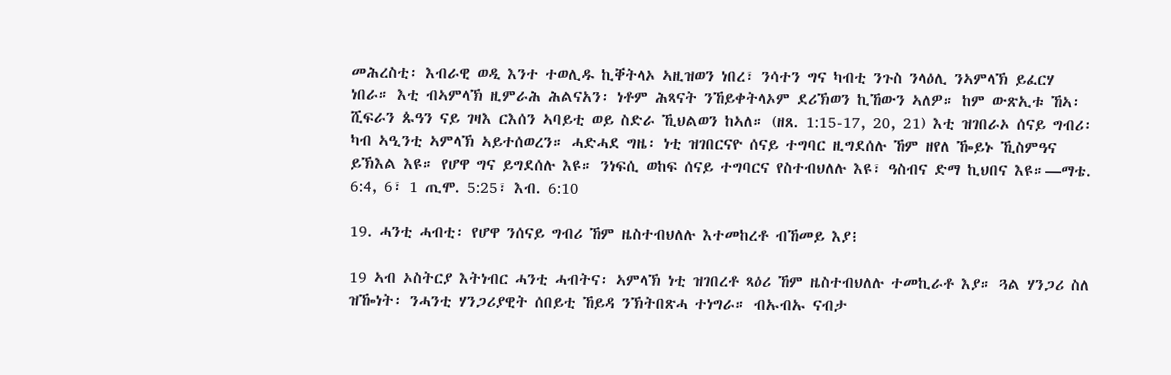መሕረስቲ፡ እብራዊ ወዲ እንተ ተወሊዱ ኪቐትላኦ ኣዚዝወን ነበረ፣ ንሳተን ግና ካብቲ ንጉስ ንላዕሊ ንኣምላኽ ይፈርሃ ነበራ። እቲ ብኣምላኽ ዚምራሕ ሕልናአን፡ ነቶም ሕጻናት ንኸይቀትላኦም ደሪኽወን ኪኸውን ኣለዎ። ከም ውጽኢቱ ኸኣ፡ ሺፍራን ጱዓን ናይ ገዛእ ርእሰን ኣባይቲ ወይ ስድራ ኺህልወን ከኣለ። (ዘጸ. 1:15-17, 20, 21) እቲ ዝገበራኦ ሰናይ ግብሪ፡ ካብ ኣዒንቲ ኣምላኽ ኣይተሰወረን። ሓድሓደ ግዜ፡ ነቲ ዝገበርናዮ ሰናይ ተግባር ዚግደሰሉ ኸም ዘየለ ዀይኑ ኺስምዓና ይኽእል እዩ። የሆዋ ግና ይግደሰሉ እዩ። ንነፍሲ ወከፍ ሰናይ ተግባርና የስተብህለሉ እዩ፣ ዓስብና ድማ ኪህበና እዩ።—ማቴ. 6:4, 6፣ 1 ጢሞ. 5:25፣ እብ. 6:10

19. ሓንቲ ሓብቲ፡ የሆዋ ንሰናይ ግብሪ ኸም ዜስተብህለሉ እተመከረቶ ብኸመይ እያ፧

19 ኣብ ኦስትርያ እትነብር ሓንቲ ሓብትና፡ ኣምላኽ ነቲ ዝገበረቶ ጻዕሪ ኸም ዜስተብህለሉ ተመኪራቶ እያ። ጓል ሃንጋሪ ስለ ዝዀነት፡ ንሓንቲ ሃንጋሪያዊት ሰበይቲ ኸይዳ ንኽትበጽሓ ተነግራ። ብኡብኡ ናብታ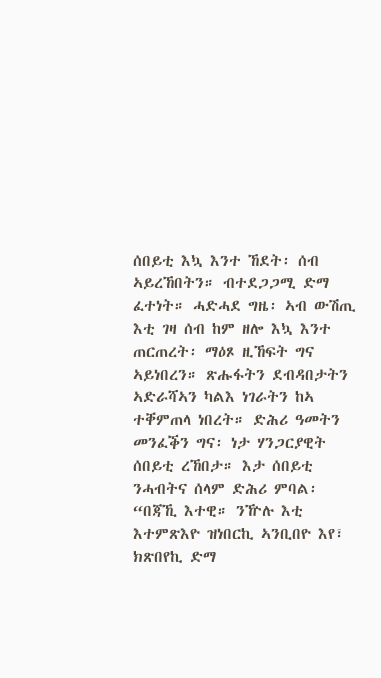ሰበይቲ እኳ እንተ ኸደት፡ ሰብ ኣይረኸበትን። ብተደጋጋሚ ድማ ፈተነት። ሓድሓደ ግዜ፡ ኣብ ውሽጢ እቲ ገዛ ሰብ ከም ዘሎ እኳ እንተ ጠርጠረት፡ ማዕጾ ዚኸፍት ግና ኣይነበረን። ጽሑፋትን ደብዳበታትን ኣድራሻኣን ካልእ ነገራትን ከኣ ተቐምጠላ ነበረት። ድሕሪ ዓመትን መንፈቕን ግና፡ ነታ ሃንጋርያዊት ሰበይቲ ረኸበታ። እታ ሰበይቲ ንሓብትና ሰላም ድሕሪ ምባል፡ “በጃኺ እተዊ። ንዅሉ እቲ እተምጽእዮ ዝነበርኪ ኣንቢበዮ እየ፣ ክጽበየኪ ድማ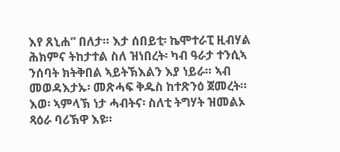እየ ጸኒሐ” በለታ። እታ ሰበይቲ፡ ኬሞተራፒ ዚብሃል ሕክምና ትከታተል ስለ ዝነበረት፡ ካብ ዓራታ ተንሲኣ ንሰባት ክትቅበል ኣይትኽእልን እያ ነይራ። ኣብ መወዳእታኡ፡ መጽሓፍ ቅዱስ ከተጽንዕ ጀመረት። እወ፡ ኣምላኽ ነታ ሓብትና፡ ስለቲ ትግሃት ዝመልኦ ጻዕራ ባሪኽዋ እዩ።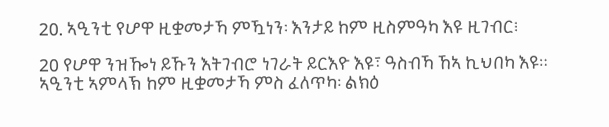20. ኣዒንቲ የሆዋ ዚቋመታኻ ምዃነን፡ እንታይ ከም ዚስምዓካ እዩ ዚገብር፧

20 የሆዋ ንዝዀነ ይኹን እትገብሮ ነገራት ይርእዮ እዩ፣ ዓስብኻ ኸኣ ኪህበካ እዩ። ኣዒንቲ ኣምላኽ ከም ዚቋመታኻ ምስ ፈለጥካ፡ ልክዕ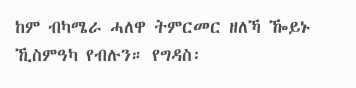ከም ብካሜራ ሓለዋ ትምርመር ዘለኻ ዀይኑ ኺስምዓካ የብሉን። የግዳስ፡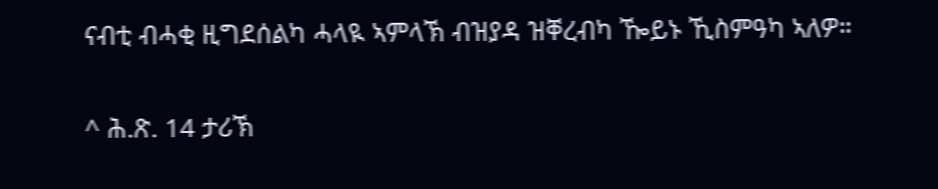ናብቲ ብሓቂ ዚግደሰልካ ሓላዪ ኣምላኽ ብዝያዳ ዝቐረብካ ዀይኑ ኺስምዓካ ኣለዎ።

^ ሕ.ጽ. 14 ታሪኽ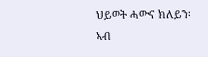ህይወት ሓውና ክለይን፡ ኣብ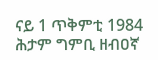ናይ 1 ጥቅምቲ 1984 ሕታም ግምቢ ዘብዐኛ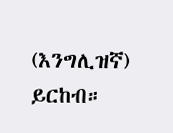(እንግሊዝኛ) ይርከብ።